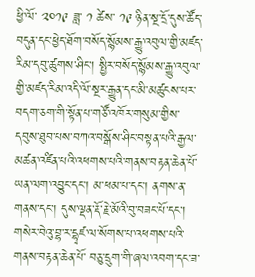ཕྱི་ལོ་ ༢༠༡༩ ཟླ་ ༡ ཚེས་ ༡༩ ཉིན་སྔ་དྲོ་དུས་ཚོད་བདུན་དང་ཕྱེད་ཐོག་བསོད་སྙོམས་རྒྱུ་འབུལ་གྱི་མཛད་རིམ་དབུ་ཚུགས་ཤིང་། སྤྱིར་བསོད་སྙོམས་རྒྱུ་འབུལ་གྱི་མཛད་རིམ་འདི་ལོ་སྔར་རྒྱུན་དང་མི་མཚུངས་པར་བདག་ཅག་གི་སྟོན་པ་གཙོ་འཁོར་གསུམ་གྱིས་དབུས་ཐུབ་པས་བཀའ་བསྒོས་ཤིང་བསྟན་པའི་རྒྱལ་མཚན་འཛིན་པའི་འཕགས་པའི་གནས་བརྟན་ཆེན་པོ་ཡན་ལག་འབྱུང་དང་། མ་ཕམ་པ་དང་། ནགས་ན་གནས་དང་། དུས་ལྡན་རྡོ་རྗེ་མོའི་བུ་བཟང་པོ་དང་། གསེར་བེའུ་བྷ་ར་དྷྭཛ་ལ་སོགས་པ་འཕགས་པའི་གནས་བརྟན་ཆེན་པོ་ བཅུ་དྲུག་གི་ཞལ་འབག་དང་ཟ་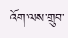འོག་ལས་གྲུབ་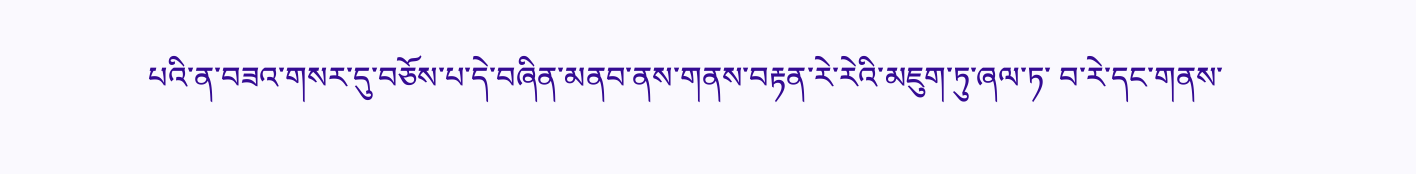པའི་ན་བཟའ་གསར་དུ་བཅོས་པ་དེ་བཞིན་མནབ་ནས་གནས་བརྟན་རེ་རེའི་མཇུག་ཏུ་ཞལ་ཏ་ བ་རེ་དང་གནས་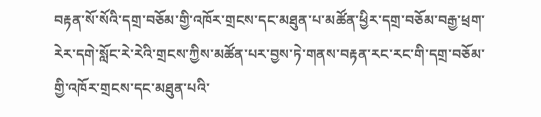བརྟན་སོ་སོའི་དགྲ་བཅོམ་གྱི་འཁོར་གྲངས་དང་མཐུན་པ་མཚོན་ཕྱིར་དགྲ་བཅོམ་བརྒྱ་ཕྲག་རེར་དགེ་སློང་རེ་རེའི་གྲངས་ཀྱིས་མཚོན་པར་བྱས་ཏེ་གནས་བརྟན་རང་རང་གི་དགྲ་བཅོམ་གྱི་འཁོར་གྲངས་དང་མཐུན་པའི་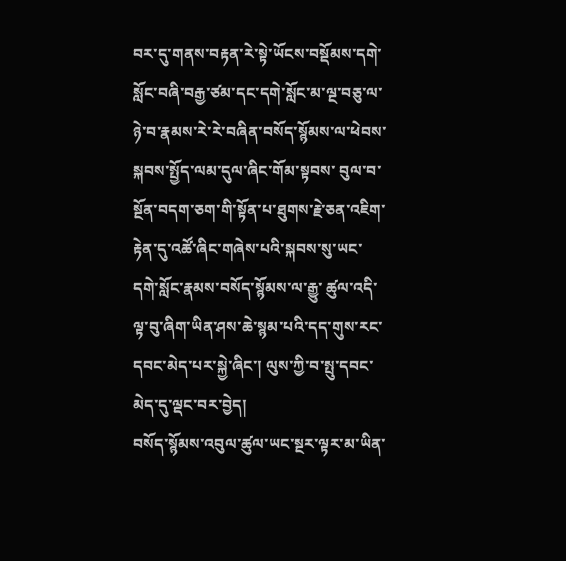བར་དུ་གནས་བརྟན་རེ་སྟེ་ཡོངས་བསྡོམས་དགེ་སློང་བཞི་བརྒྱ་ཙམ་དང་དགེ་སློང་མ་ལྔ་བཅུ་ལ་ཉེ་བ་རྣམས་རེ་རེ་བཞིན་བསོད་སྙོམས་ལ་ཕེབས་སྐབས་སྤྱོད་ལམ་དུལ་ཞིང་གོམ་སྟབས་ བུལ་བ་སྔོན་བདག་ཅག་གི་སྟོན་པ་ཐུགས་རྗེ་ཅན་འཇིག་རྟེན་དུ་འཚོ་ཞིང་གཞེས་པའི་སྐབས་སུ་ཡང་དགེ་སློང་རྣམས་བསོད་སྙོམས་ལ་རྒྱུ་ ཚུལ་འདི་ལྟ་བུ་ཞིག་ཡིན་ཤས་ཆེ་སྙམ་པའི་དད་གུས་རང་དབང་མེད་པར་སྐྱེ་ཞིང་། ལུས་ཀྱི་བ་སྤུ་དབང་མེད་དུ་ལྡང་བར་བྱེད།
བསོད་སྙོམས་འབུལ་ཚུལ་ཡང་སྔར་ལྟར་མ་ཡིན་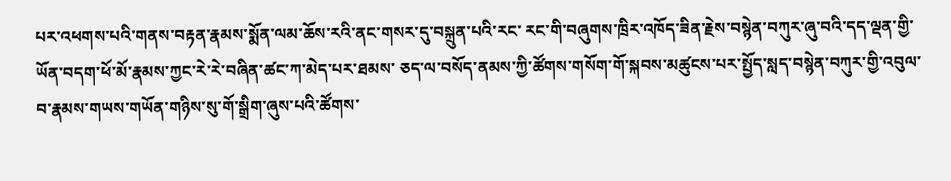པར་འཕགས་པའི་གནས་བརྟན་རྣམས་སྨོན་ལམ་ཆོས་རའི་ནང་གསར་དུ་བསྐྲུན་པའི་རང་ རང་གི་བཞུགས་ཁྲིར་འཁོད་ཟིན་རྗེས་བསྙེན་བཀུར་ཞུ་བའི་དད་ལྡན་གྱི་ཡོན་བདག་ཕོ་མོ་རྣམས་ཀྱང་རེ་རེ་བཞིན་ཚང་ཀ་མེད་པར་ཐམས་ ཅད་ལ་བསོད་ནམས་ཀྱི་ཚོགས་གསོག་གོ་སྐབས་མཚུངས་པར་སྤྱོད་སླད་བསྙེན་བཀུར་གྱི་འབུལ་བ་རྣམས་གཡས་གཡོན་གཉིས་སུ་གོ་སྒྲིག་ཞུས་པའི་ཚོགས་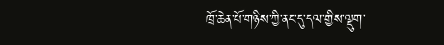ཁྲོ་ཆེན་པོ་གཉིས་ཀྱི་ནང་དུ་དལ་གྱིས་ལྡུག་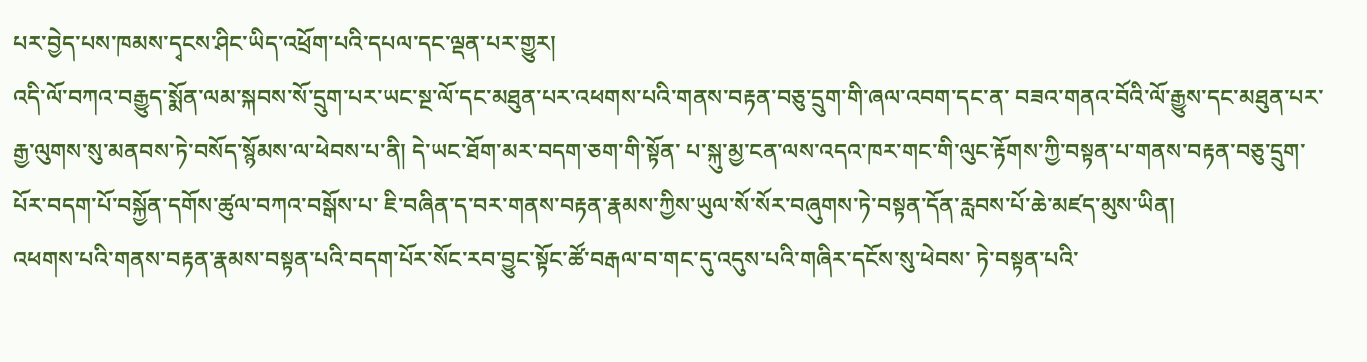པར་བྱེད་པས་ཁམས་དྭངས་ཤིང་ཡིད་འཕྲོག་པའི་དཔལ་དང་ལྡན་པར་གྱུར།
འདི་ལོ་བཀའ་བརྒྱུད་སྨོན་ལམ་སྐབས་སོ་དྲུག་པར་ཡང་སྔ་ལོ་དང་མཐུན་པར་འཕགས་པའི་གནས་བརྟན་བཅུ་དྲུག་གི་ཞལ་འབག་དང་ན་ བཟའ་གནའ་བོའི་ལོ་རྒྱུས་དང་མཐུན་པར་རྒྱ་ལུགས་སུ་མནབས་ཏེ་བསོད་སྙོམས་ལ་ཕེབས་པ་ནི། དེ་ཡང་ཐོག་མར་བདག་ཅག་གི་སྟོན་ པ་སྐུ་མྱ་ངན་ལས་འདའ་ཁར་གང་གི་ལུང་རྟོགས་ཀྱི་བསྟན་པ་གནས་བརྟན་བཅུ་དྲུག་པོར་བདག་པོ་བསྐྱོན་དགོས་ཚུལ་བཀའ་བསྒོས་པ་ ཇི་བཞིན་ད་བར་གནས་བརྟན་རྣམས་ཀྱིས་ཡུལ་སོ་སོར་བཞུགས་ཏེ་བསྟན་དོན་རླབས་པོ་ཆེ་མཛད་མུས་ཡིན།
འཕགས་པའི་གནས་བརྟན་རྣམས་བསྟན་པའི་བདག་པོར་སོང་རབ་བྱུང་སྟོང་ཚོ་བརྒལ་བ་གང་དུ་འདུས་པའི་གཞིར་དངོས་སུ་ཕེབས་ ཏེ་བསྟན་པའི་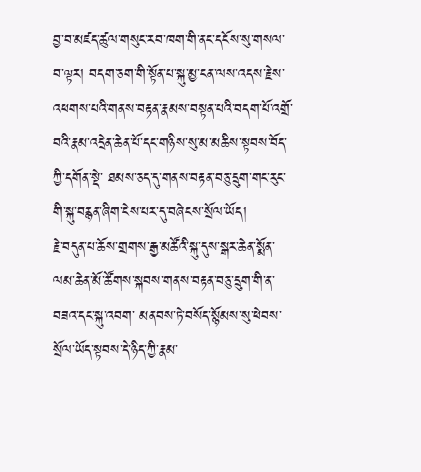བྱ་བ་མཛད་ཚུལ་གསུང་རབ་ཁག་གི་ནང་དངོས་སུ་གསལ་བ་ལྟར། བདག་ཅག་གི་སྟོན་པ་སྐུ་མྱ་ངན་ལས་འདས་རྗེས་ འཕགས་པའི་གནས་བརྟན་རྣམས་བསྟན་པའི་བདག་པོ་འགྲོ་བའི་རྣམ་འདྲེན་ཆེན་པོ་དང་གཉིས་སུ་མ་མཆིས་སྟབས་བོད་ཀྱི་དགོན་སྡེ་ ཐམས་ཅད་དུ་གནས་བརྟན་བཅུ་དྲུག་གང་རུང་གི་སྐུ་བརྙན་ཞིག་ངེས་པར་དུ་བཞེངས་སྲོལ་ཡོད།
རྗེ་བདུན་པ་ཆོས་གྲགས་རྒྱ་མཚོའི་སྐུ་དུས་སྒར་ཆེན་སྨོན་ལམ་ཆེན་མོ་ཚོགས་སྐབས་གནས་བརྟན་བཅུ་དྲུག་གི་ན་བཟའ་དང་སྐུ་འབག་ མནབས་ཏེ་བསོད་སྙོམས་སུ་ཕེབས་སྲོལ་ཡོད་སྟབས་དེ་ཉིད་ཀྱི་རྣམ་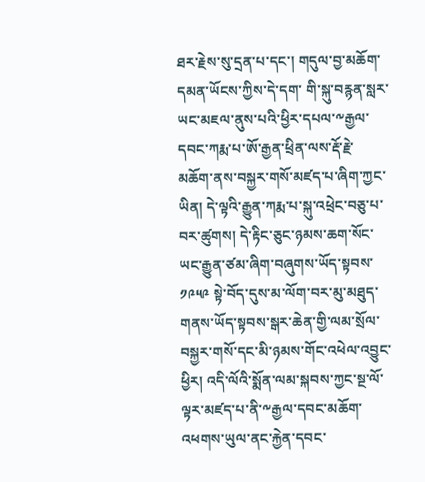ཐར་རྗེས་སུ་དྲན་པ་དང་། གདུལ་བྱ་མཆོག་དམན་ཡོངས་ཀྱིས་དེ་དག་ གི་སྐུ་བརྙན་སླར་ཡང་མཇལ་ནུས་པའི་ཕྱིར་དཔལ་༸རྒྱལ་དབང་ཀརྨ་པ་ཨོ་རྒྱན་ཕྲིན་ལས་རྡོ་རྗེ་མཆོག་ནས་བསྐྱར་གསོ་མཛད་པ་ཞིག་ཀྱང་ཡིན། དེ་ལྟའི་རྒྱུན་ཀརྨ་པ་སྐུ་འཕྲེང་བཅུ་པ་བར་ཚུགས། དེ་རྟིང་ཅུང་ཉམས་ཆག་སོང་ཡང་རྒྱུན་ཙམ་ཞིག་བཞུགས་ཡོད་སྟབས་༡༩༥༩ སྟེ་བོད་དུས་མ་ལོག་བར་མུ་མཐུད་གནས་ཡོད་སྟབས་སྒར་ཆེན་གྱི་ལམ་སྲོལ་བསྐྱར་གསོ་དང་མི་ཉམས་གོང་འཕེལ་འབྱུང་ཕྱིར། འདི་ལོའི་སྨོན་ལམ་སྐབས་ཀྱང་སྔ་ལོ་ལྟར་མཛད་པ་ནི་༸རྒྱལ་དབང་མཆོག་འཕགས་ཡུལ་ནང་རྐྱེན་དབང་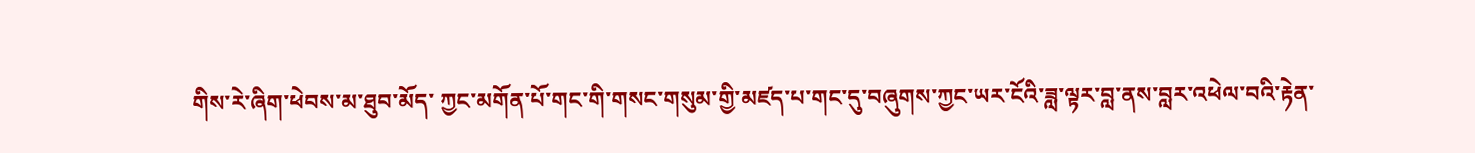གིས་རེ་ཞིག་ཕེབས་མ་ཐུབ་མོད་ ཀྱང་མགོན་པོ་གང་གི་གསང་གསུམ་གྱི་མཛད་པ་གང་དུ་བཞུགས་ཀྱང་ཡར་ངོའི་ཟླ་ལྟར་བླ་ནས་བླར་འཕེལ་བའི་རྟེན་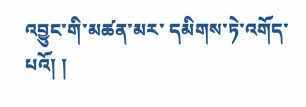འབྱུང་གི་མཚན་མར་ དམིགས་ཏེ་འགོད་པའོ། །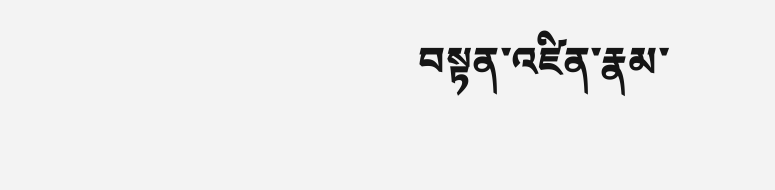བསྟན་འཛིན་རྣམ་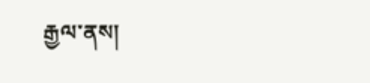རྒྱལ་ནས།